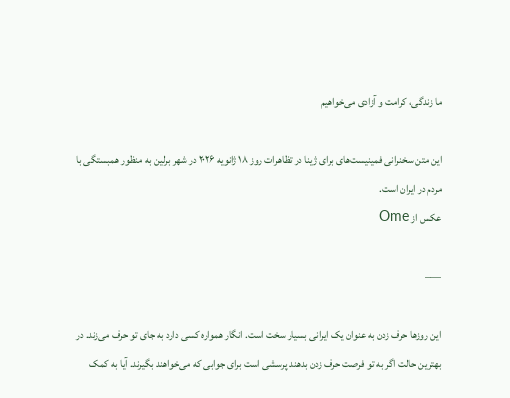ما زندگی، کرامت و آزادی می‌خواهیم

این متن سخنرانی فمینیست‌های برای ژینا در تظاهرات روز ۱۸ ژانویه ۲۰۲۶ در شهر برلین به منظور همبستگی با مردم در ایران است.
عکس از Ome

—–

این روزها حرف زدن به عنوان یک ایرانی بسیار سخت است. انگار همواره کسی دارد به جای تو حرف می‌زند. در بهترین حالت اگر به تو فرصت حرف زدن بدهند پرسشی است برای جوابی که می‌خواهند بگیرند. آیا به کمک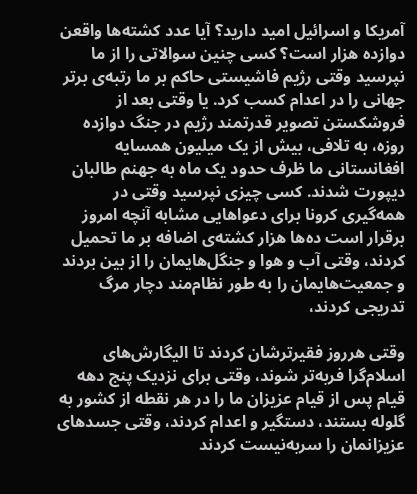آمریکا و اسرائیل امید دارید؟ آیا عدد کشته‌ها واقعن دوازده هزار است؟ کسی چنین سوالاتی را از ما نپرسید وقتی رژیم فاشیستی حاکم بر ما رتبه‌ی برتر جهانی را در اعدام کسب کرد. یا وقتی بعد از فروشکستن تصویر قدرتمند رژیم در جنگ دوازده روزه، به تلافی، بیش از یک میلیون همسایه افغانستانی ما ظرف حدود یک ماه به جهنم طالبان دیپورت شدند. کسی چیزی نپرسید وقتی در همه‌گیری کرونا برای دعواهایی مشابه آنچه امروز برقرار است ده‌ها هزار کشته‌ی اضافه بر ما تحمیل کردند، وقتی آب و هوا و جنگل‌هایمان را از بین بردند و جمعیت‌هایمان را به طور نظام‌مند دچار مرگ تدریجی کردند،

وقتی هرروز فقیرترشان کردند تا الیگارش‌های اسلام‌گرا فربه‌تر شوند، وقتی برای نزدیک پنج دهه قیام پس از قیام عزیزان ما را در هر نقطه از کشور به گلوله بستند، دستگیر و اعدام کردند، وقتی جسد‌های عزیزانمان را سربه‌نیست کردند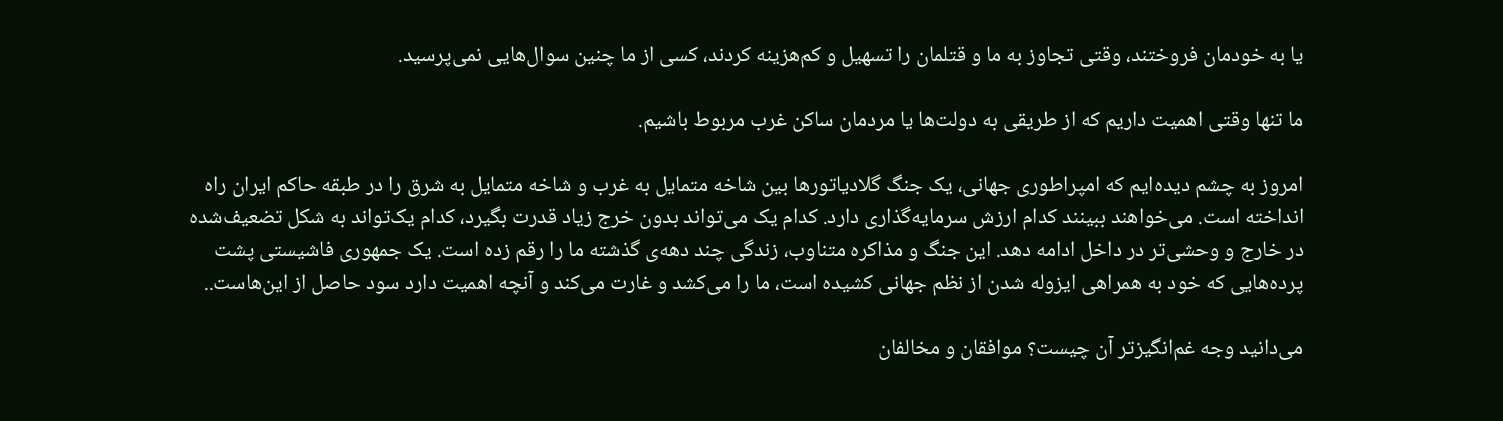یا به خودمان فروختند، وقتی تجاوز به ما و قتلمان را تسهیل و کم‌هزینه کردند، کسی از ما چنین سوال‌هایی نمی‌پرسید.

ما تنها وقتی اهمیت داریم که از طریقی به دولت‌ها یا مردمان ساکن غرب مربوط باشیم.

امروز به چشم دیده‌ایم که امپراطوری جهانی، یک جنگ گلادیاتورها بین شاخه متمایل به غرب و شاخه متمایل به شرق را در طبقه حاکم ایران راه انداخته است. می‌خواهند ببینند کدام ارزش سرمایه‌گذاری دارد. کدام یک می‌تواند بدون خرج زیاد قدرت بگیرد، کدام یک‌‌تواند به شکل تضعیف‌شده در خارج و وحشی‌تر در داخل ادامه دهد. این جنگ و مذاکره متناوب، زندگی چند دهه‌ی گذشته ما را رقم زده است. یک جمهوری فاشیستی پشت پرده‌هایی که خود به همراهی ایزوله شدن از نظم جهانی کشیده است، ما را می‌کشد و غارت می‌کند و آنچه اهمیت دارد سود حاصل از این‌هاست..

می‌دانید وجه غم‌انگیزتر آن چیست؟ موافقان و مخالفان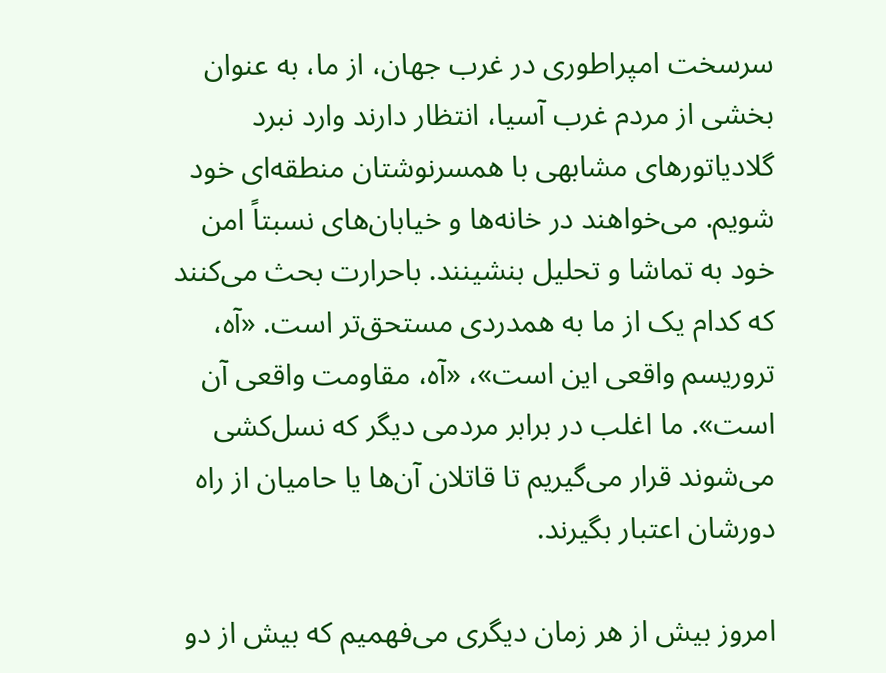سرسخت امپراطوری در غرب جهان، از ما، به عنوان بخشی از مردم غرب آسیا، انتظار دارند وارد نبرد گلادیاتورهای مشابهی با همسرنوشتان منطقه‌ای خود شویم. می‌خواهند در خانه‌ها و خیابان‌های نسبتاً امن خود به تماشا و تحلیل بنشینند. باحرارت بحث می‌کنند که کدام یک از ما به همدردی مستحق‌تر است. «آه، تروریسم واقعی این است»، «آه، مقاومت واقعی آن است». ما اغلب در برابر مردمی دیگر که نسل‌کشی می‌شوند قرار می‌گیریم تا قاتلان آن‌ها یا حامیان از راه دورشان اعتبار بگیرند.

امروز بیش از هر زمان دیگری می‌فهمیم که بیش از دو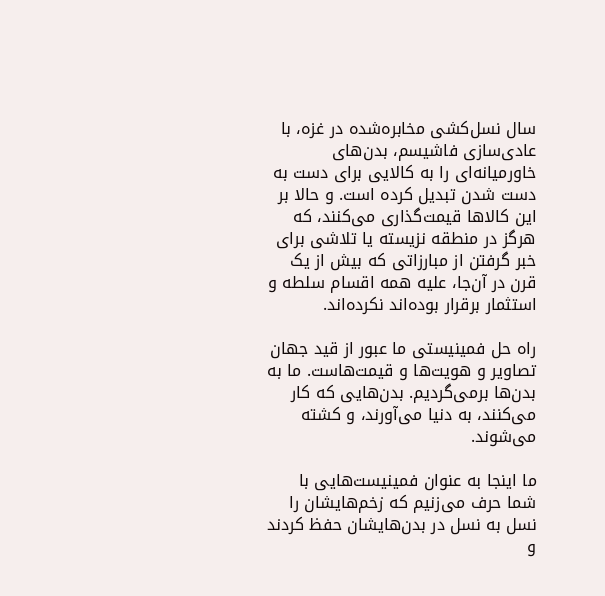سال نسل‌کشی مخابره‌شده در غزه، با عادی‌سازی فاشیسم، بدن‌های خاورمیانه‌ای را به کالایی برای دست به دست شدن تبدیل کرده است. و حالا بر این کالاها قیمت‌گذاری می‌کنند، که هرگز در منطقه نزیسته یا تلاشی برای خبر گرفتن از مبارزاتی که بیش از یک قرن در آن‌جا، علیه همه اقسام سلطه و استثمار برقرار بو‌ده‌اند نکرده‌اند.

راه حل فمینیستی ما عبور از قید جهان تصاویر و هویت‌ها و قیمت‌هاست. ما به بدن‌ها برمی‌گردیم. بدن‌هایی که کار می‌کنند، به دنیا می‌آورند، و کشته می‌شوند.

ما اینجا به عنوان فمینیست‌هایی با شما حرف می‌زنیم که زخم‌هایشان را نسل به نسل در بدن‌هایشان حفظ کردند و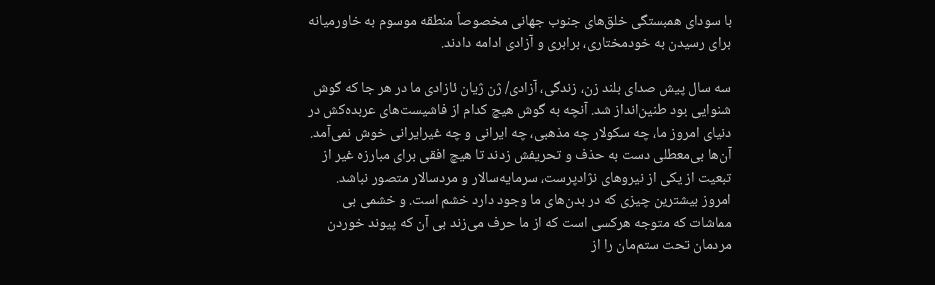با سودای همبستگی خلق‌های جنوب جهانی مخصوصاً منطقه موسوم به خاورمیانه برای رسیدن به خودمختاری، برابری و آزادی ادامه دادند.

سه سال پیش صدای بلند زن، زندگی، آزادی/ ژن ژیان ئازادی ما در هر جا که گوش شنوایی بود طنین‌انداز شد. آنچه به گوش هیچ کدام از فاشیست‌های عربده‌کش در دنیای امروز ما، چه سکولار چه مذهبی، چه ایرانی و چه غیرایرانی خوش نمی‌آمد. آن‌ها بی‌معطلی دست به حذف و تحریفش زدند تا هیچ افقی برای مبارزه غیر از تبعیت از یکی از نیروهای نژادپرست، سرمایه‌سالار و مردسالار متصور نباشد. امروز بیشترین چیزی که در بدن‌های ما وجود دارد خشم است. و خشمی بی مماشات که متوجه هرکسی است که از ما حرف می‌زند بی آن که پیوند خوردن مردمان تحت ستم‌مان را از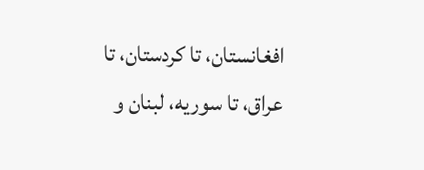افغانستان، تا کردستان، تا عراق، تا سوریه، لبنان و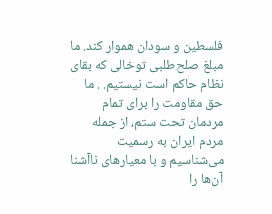فلسطین و سودان هموار کند. ما مبلغ صلح‌طلبی توخالی که بقای نظام حاکم است نیستیم. . ما حق مقاومت را برای تمام مردمان تحت ستم، از جمله مردم ایران به رسمیت می‌شناسیم و با معیارهای ناآشنا آن‌ها را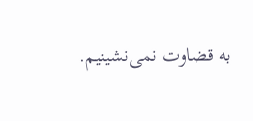به قضاوت نمی‌نشینیم.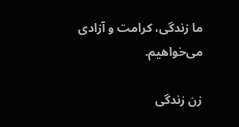ما زندگی، کرامت و آزادی می‌خواهیم.

زن زندگی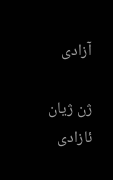آزادی

ژن ژیان ئازادی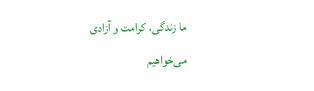ما زندگی، کرامت و آزادی می‌خواهیم